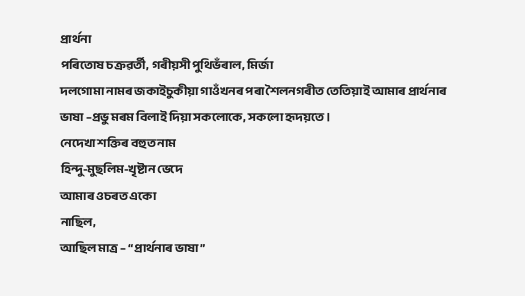প্ৰাৰ্থনা
পৰিতোষ চক্ৰৱৰ্তী, গৰীয়সী পুথিভঁৰাল, মিৰ্জা
দলগোমা নামৰ জকাইচুকীয়া গাওঁখনৰ পৰা শৈলনগৰীত তেতিয়াই আমাৰ প্ৰাৰ্থনাৰ ভাষা –প্ৰভু মৰম বিলাই দিয়া সকলোকে, সকলো হৃদয়তে।
নেদেখা শক্তিৰ বহুত নাম
হিন্দু-মুছলিম-খৃষ্টান ভেদে
আমাৰ ওচৰত একো
নাছিল,
আছিল মাত্ৰ – “প্ৰাৰ্থনাৰ ভাষা”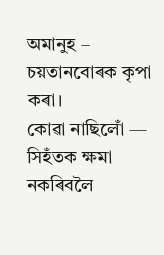অমানুহ – চয়তানবোৰক কৃপা কৰা।
কোৱা নাছিলোঁ —
সিহঁতক ক্ষমা নকৰিবলৈ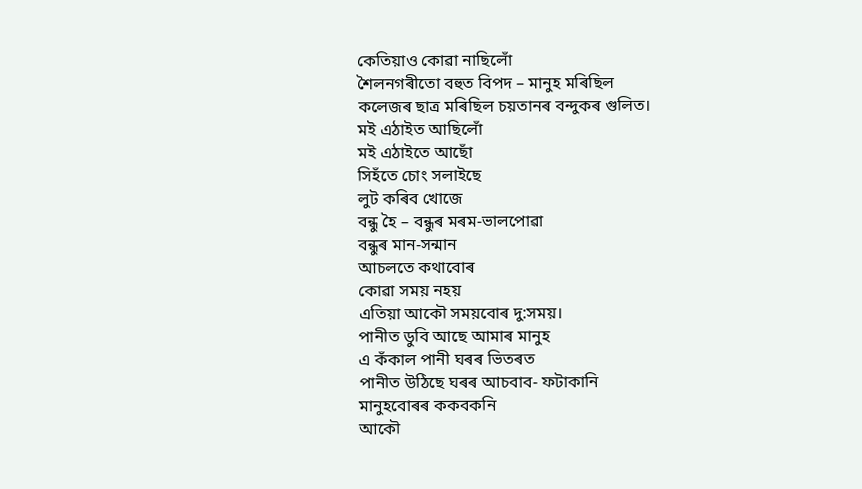কেতিয়াও কোৱা নাছিলোঁ
শৈলনগৰীতো বহুত বিপদ – মানুহ মৰিছিল
কলেজৰ ছাত্র মৰিছিল চয়তানৰ বন্দুকৰ গুলিত।
মই এঠাইত আছিলোঁ
মই এঠাইতে আছোঁ
সিহঁতে চোং সলাইছে
লুট কৰিব খোজে
বন্ধু হৈ – বন্ধুৰ মৰম-ভালপোৱা
বন্ধুৰ মান-সন্মান
আচলতে কথাবোৰ
কোৱা সময় নহয়
এতিয়া আকৌ সময়বোৰ দু:সময়।
পানীত ডুবি আছে আমাৰ মানুহ
এ কঁকাল পানী ঘৰৰ ভিতৰত
পানীত উঠিছে ঘৰৰ আচবাব- ফটাকানি
মানুহবোৰৰ ককবকনি
আকৌ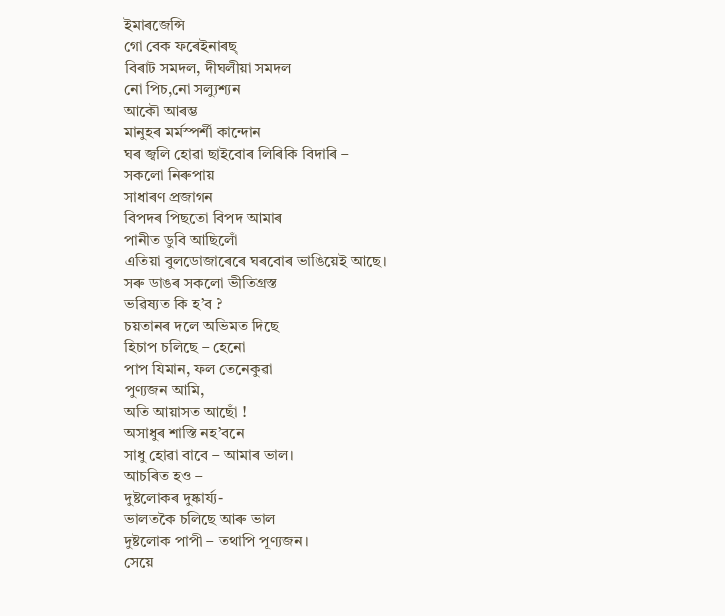ইমাৰজেন্সি
গো বেক ফৰেইনাৰছ্
বিৰাট সমদল, দীঘলীয়া সমদল
নো পিচ,নো সল্যুশ্যন
আকৌ আৰম্ভ
মানুহৰ মৰ্মস্পৰ্শী কান্দোন
ঘৰ জ্বলি হোৱা ছাইবোৰ লিৰিকি বিদাৰি –
সকলো নিৰুপায়
সাধাৰণ প্ৰজাগন
বিপদৰ পিছতো বিপদ আমাৰ
পানীত ডুবি আছিলোঁ
এতিয়া বুলডোজাৰেৰে ঘৰবোৰ ভাঙিয়েই আছে।
সৰু ডাঙৰ সকলো ভীতিগ্ৰস্ত
ভৱিষ্যত কি হ’ব ?
চয়তানৰ দলে অভিমত দিছে
হিচাপ চলিছে – হেনো
পাপ যিমান, ফল তেনেকুৱা
পুণ্যজন আমি,
অতি আয়াসত আছোঁ !
অসাধুৰ শাস্তি নহ’বনে
সাধু হোৱা বাবে – আমাৰ ভাল।
আচৰিত হও –
দুষ্টলোকৰ দুষ্কাৰ্য্য-
ভালতকৈ চলিছে আৰু ভাল
দুষ্টলোক পাপী – তথাপি পূণ্যজন।
সেয়ে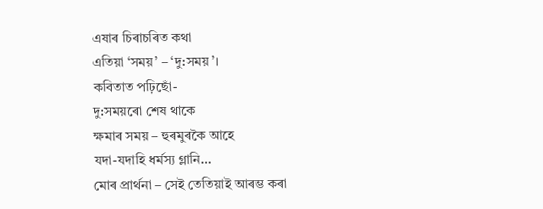এষাৰ চিৰাচৰিত কথা
এতিয়া ‘সময়’ – ‘দু:সময়’।
কবিতাত পঢ়িছোঁ-
দু:সময়ৰো শেষ থাকে
ক্ষমাৰ সময় – হুৰমুৰকৈ আহে
যদা-যদাহি ধৰ্মস্য গ্লানি…
মোৰ প্ৰাৰ্থনা – সেই তেতিয়াই আৰম্ভ কৰা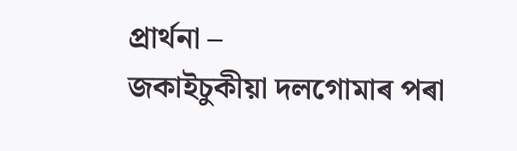প্ৰাৰ্থনা –
জকাইচুকীয়া দলগোমাৰ পৰা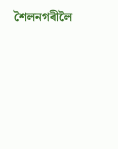শৈলনগৰীলৈ